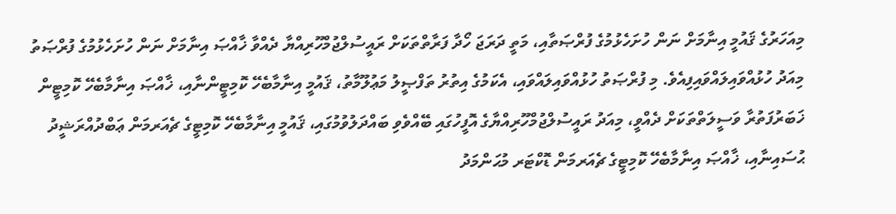މިއަހަރުގެ ޤައުމީ އިނާމަށް ނަން ހުށަހެޅުމުގެ ފުރްޞަތާއި، މަތީ ދަރަޖަ ހޯދާ ފަރާތްތަކަށް ރައީސުލްޖުމްހޫރިއްޔާ ދެއްވާ ޚާއްޞަ އިނާމަށް ނަން ހުށަހެޅުމުގެ ފުރްޞަތު މިއަދު ހުޅުއްވައިލައްވައިފިއެވެ. މި ފުރްޞަތު ހުޅުއްވައިލައްވައި، އެކަމުގެ އިތުރު ތަފްޞީލު މަޢުލޫމާތު، ޤައުމީ އިނާމާބެހޭ ކޮމިޓީންނާއި، ޚާއްޞަ އިނާމާބެހޭ ކޮމިޓީން ޚަބަރުފަތުރާ ވަސީލަތްތަކަށް ދެއްވީ، މިއަދު ރައީސުލްޖުމްހޫރިއްޔާގެ އޮފީހުގައި ބޭއްވެވި ބައްދަލުވުމުގައި، ޤައުމީ އިނާމާބެހޭ ކޮމިޓީގެ ޗެއަރމަން ޢަބްދުއްރަޝީދު ޙުސައިނާއި، ޚާއްޞަ އިނާމާބެހޭ ކޮމިޓީގެ ޗެއަރމަން ޑޮކްޓަރ މުޙަންމަދު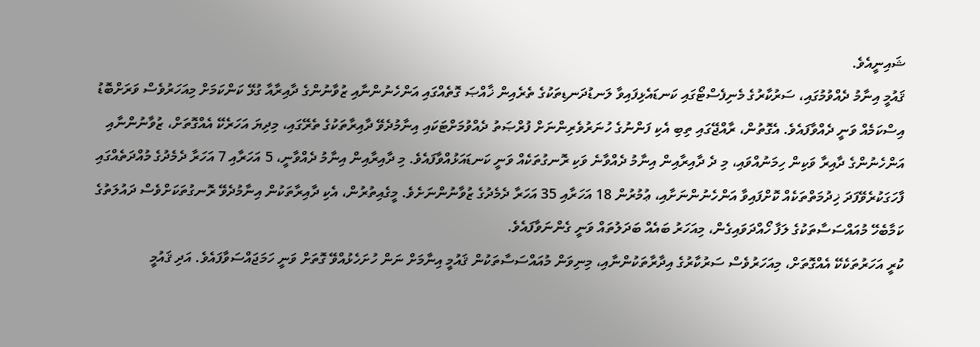ޝައިނީއެވެ.
ޤައުމީ އިނާމު ދެއްވުމުގައި، ސަރުކާރުގެ މެނިފެސްޓޯގައި ކަނޑައެޅިފައިވާ ލަނޑުދަނޑިތަކުގެ ތެރެއިން ޚާއްޞަ ގޮތެއްގައި އަންހެނުންނާއި ޒުވާނުންގެ ދާއިރާއާ ގުޅޭ ކަންކަމަށް މިއަހަރުވެސް ވަރަށްބޮޑު އިސްކަމެއް ވަނީ ދެއްވާފައެވެ. އެގޮތުން، ރާއްޖޭގައި ތިބި އެކި ފަންނުގެ ހުނަރުވެރިންނަށް ފުރްޞަތު ދެއްވުމަށްޓަކައި އިނާމުދެވޭ ދާއިރާތަކުގެ ތެރޭގައި، މިދިޔަ އަހަރެކޭ އެއްގޮތަށް، ޒުވާނުންނާއި އަންހެނުންގެ ދާއިރާ ވަކިން ހިމަނުއްވައި، މި ދެ ދާއިރާއިން އިނާމު ދެއްވާނެ ވަކި ރޮނގުތަކެއް ވަނީ ކަނޑައަޅުއްވާފައެވެ. މި ދާއިރާއިން އިނާމު ދެއްވާނީ، 5 އަހަރާއި 7 އަހަރާ ދެމެދުގެ މުއްދަތެއްގައި ފާހަގަކުރެވޭފަދަ ޚިދުމަތްތަކެއް ކޮށްފައިވާ އަންހެނުންނަށާއި، ޢުމުރުން 18 އަހަރާއި 35 އަހަރާ ދެމެދުގެ ޒުވާނުންނަށެވެ. މީގެއިތުރުން، އެކި ދާއިރާތަކުން އިނާމުދެވޭ ރޮނގުތަކަށްވެސް ދައުލަތުގެ ކަމާބެހޭ މުއައްސަސާތަކުގެ ލަފާ ހޯއްދަވައިގެން، މިއަހަރު ބައެއް ބަދަލުތައް ވަނީ ގެންނަވާފައެވެ.
ކުރީ އަހަރުތަކެކޭ އެއްގޮތަށް، މިއަހަރުވެސް ސަރުކާރުގެ އިދާރާތަކުންނާއި، މިނިވަން މުއައްސަސާތަކުން ޤައުމީ އިނާމަށް ނަން ހުށަހެޅުއްވޭ ގޮތަށް ވަނީ ހަމަޖައްސަވާފައެވެ. އަދި ޤައުމީ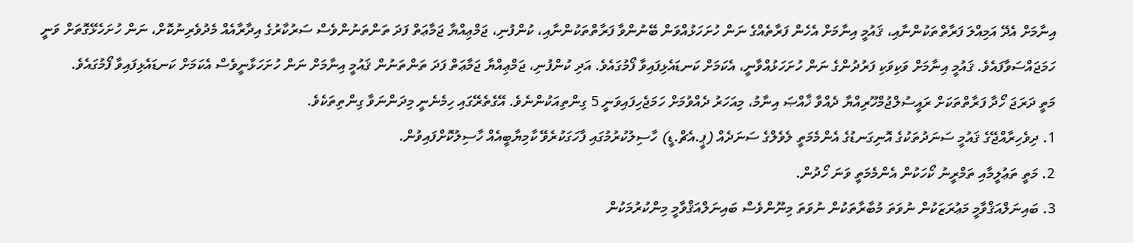އިނާމަށް އެދޭ އަމިއްލަ ފަރާތްތަކުންނާއި، ޤައުމީ އިނާމަށް އެހެން ފަރާތެއްގެ ނަން ހުށަހަޅުއްވަން ބޭނުންވާ ފަރާތްތަކުންނާއި، ކުންފުނި، ޖަމްޢިއްޔާ ޖަމާޢަތް ފަދަ ތަންތަނުންވެސް ސަރުކާރުގެ އިދާރާއެއް މެދުވެރިނުކޮށް، ނަން ހުށަހެޅޭގޮތަށް ވަނީ ހަމަޖައްސަވާފައެވެ. ޤައުމީ އިނާމަށް ވަކިވަކި ފަރުދުންގެ ނަން ހުށަހަޅުއްވާނީ، އެކަމަށް ކަނޑައެޅިފައިވާ ފޯމުގައެވެ. އަދި ކުންފުނި، ޖަމްޢިއްޔާ ޖަމާޢަތް ފަދަ ތަންތަނުން ޤައުމީ އިނާމަށް ނަން ހުށަހަޅާނީވެސް އެކަމަށް ކަނޑައެޅިފައިވާ ފޯމުގައެވެ.
މަތީ ދަރަޖަ ހޯދާ ފަރާތްތަކަށް ރައީސުލްޖުމްހޫރިއްޔާ ދެއްވާ ޚާއްޞަ އިނާމު، މިއަހަރު ދެއްވުމަށް ހަމަޖެހިފައިވަނީ 5 ގިންތިއަކުންނެވެ. އޭގެތެރޭގައި ހިމެނެނީ މިދަންނަވާ ގިންތިތަކެވެ.
1. ދިވެހިރާއްޖޭގެ ޤައުމީ ސަނަދުތަކުގެ އޮނިގަނޑުގެ އެންމެމަތީ ލެވެލްގެ ސަނަދެއް (ޕީ.އެޗް.ޑީ) ހާސިލުކުރުމުގައި ފާހަގަކުރެވޭ ކާމިޔާބީއެއް ހާސިލުކޮށްފައިވުން.
2. މަތީ ތަޢުލީމާއި ތަމްރީނު ކޯހަކުން އެންމެމަތީ ވަނަ ހޯދުން.
3. ބައިނަލްއަޤްވާމީ މަޢުރަޒަކުން ނުވަތަ މުބާރާތަކުން ނުވަތަ މިނޫންވެސް ބައިނަލްއަޤްވާމީ މިންކުރުމަކުން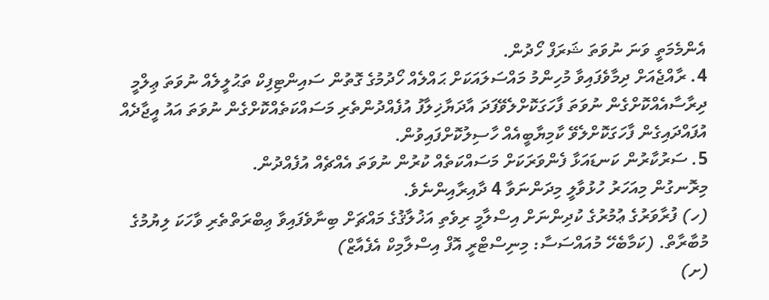އެންމެމަތީ ވަނަ ނުވަތަ ޝަރަފް ހޯދުން.
4. ރާއްޖެއަށް ދިމާވެފައިވާ މުހިންމު މައްސަލައަކަށް ޙައްލެއް ހޯދުމުގެ ގޮތުން ސައިންޓިފިކް ތަޙުލީލެއް ނުވަތަ ޢިލްމީ ދިރާސާއެއްކޮށްގެން ނުވަތަ ފާހަގަކޮށްލެވޭފަދަ އާދަޔާޚިލާފު އުފެއްދުންތެރި މަސައްކަތެއްކޮށްގެން ނުވަތަ އައު އީޖާދެއް އުފައްދައިގެން ފާހަގަކޮށްލެވޭ ކާމިޔާބީއެއް ހާސިލުކޮށްފައިވުން.
5. ސަރުކާރުން ކަނޑައަޅާ ފެންވަރަކަށް މަސައްކަތެއް ކުރުން ނުވަތަ އެއްޗެއް އުފެއްދުން.
މިރޮނގުން މިއަހަރު ހުޅުވާލީ މިދަންނަވާ 4 ދާއިރާއިންނެވެ.
(ހ) ފުރާވަރުގެ ޢުމުރުގެ ކުދިންނަށް އިސްލާމީ ރިވެތި އަޚުލާޤުގެ މައްޗަށް ބިނާވެފައިވާ ޢިބްރަތްތެރި ވާހަކަ ލިޔުމުގެ މުބާރާތް. (ކަމާބެހޭ މުއައްސަސާ: މިނިސްޓްރީ އޮފް އިސްލާމިކް އެފެއާޒް)
(ށ)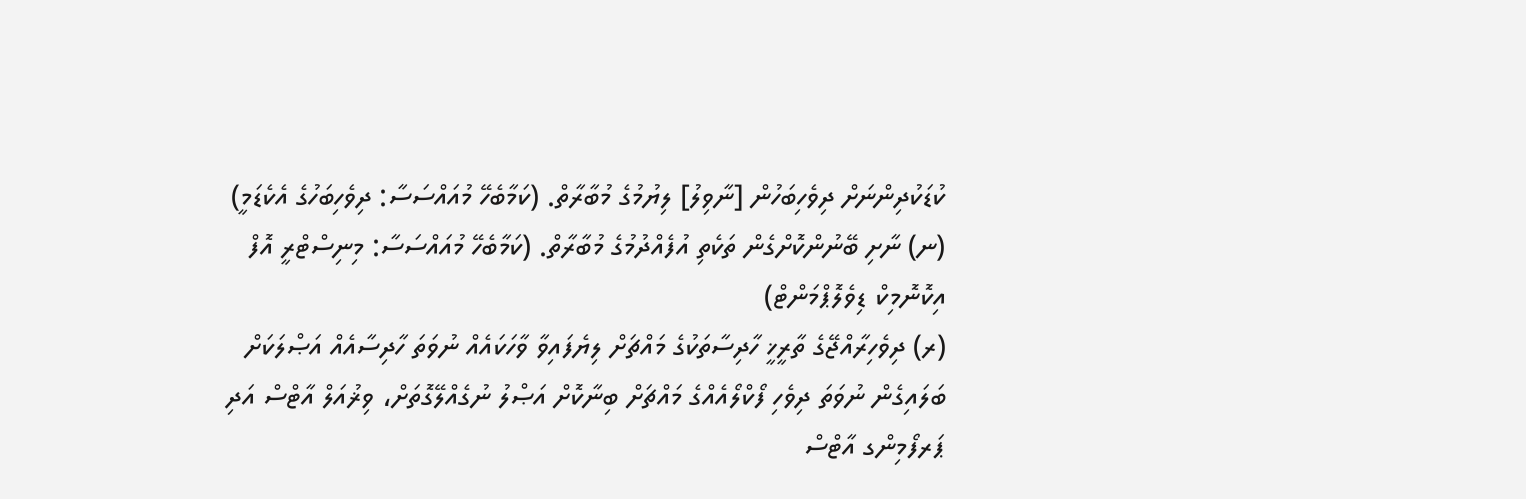ކުޑަކުދިންނަށް ދިވެހިބަހުން [ނާވިލު] ލިޔުމުގެ މުބާރާތް. (ކަމާބެހޭ މުއައްސަސާ: ދިވެހިބަހުގެ އެކެޑަމީ)
(ނ) ނާށި ބޭނުންކޮށްގެން ތަކެތި އުފެއްދުމުގެ މުބާރާތް. (ކަމާބެހޭ މުއައްސަސާ: މިނިސްޓްރީ އޮފް އިކޮނޮމިކް ޑިވެލޮޕްމަންޓް)
(ރ) ދިވެހިރާއްޖޭގެ ތާރީޚީ ހާދިސާތަކުގެ މައްޗަށް ލިޔެފައިވާ ވާހަކައެއް ނުވަތަ ހާދިސާއެއް އަޞްލަކަށް ބަލައިގެން ނުވަތަ ދިވެހި ފޯކްލޯއެއްގެ މައްޗަށް ބިނާކޮށް އަޞްލު ނުގެއްލޭގޮތަށް، ވިޜުއަލް އާޓްސް އަދި ޕަރފޯމިންގ އާޓްސް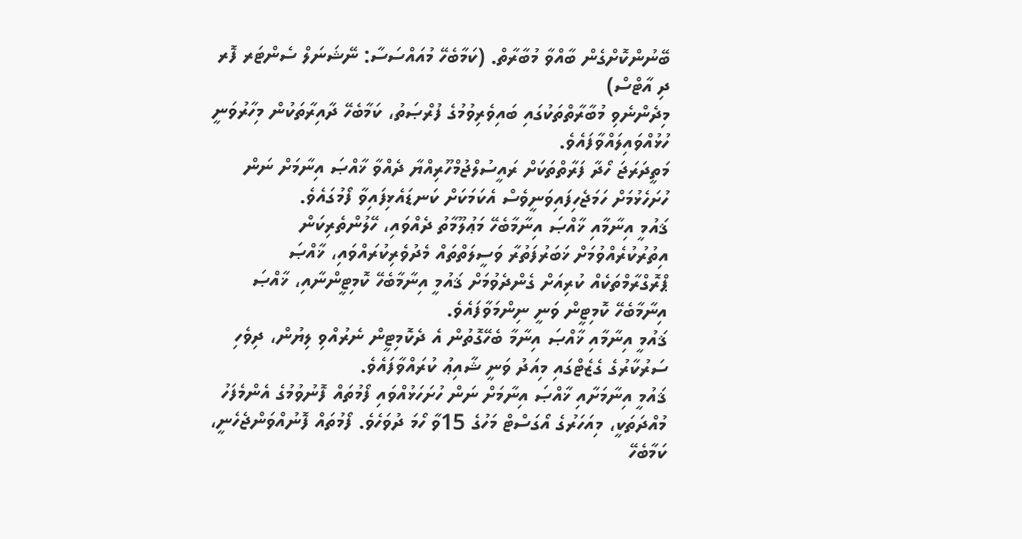ބޭނުންކޮށްގެން ބާއްވާ މުބާރާތް. (ކަމާބެހޭ މުއައްސަސާ: ނޭޝަނަލް ސެންޓަރ ފޮރ ދި އާޓްސް)
މިދެންނެވި މުބާރާތްތަކުގައި ބައިވެރިވުމުގެ ފުރްޞަތު، ކަމާބެހޭ ދާއިރާތަކުން މިހާރުވަނީ ހުޅުއްވައިލައްވާފައެވެ.
މަތީދަރަޖަ ހޯދާ ފަރާތްތަކަށް ރައީސުލްޖުމްހޫރިއްޔާ ދެއްވާ ޚާއްޞަ އިނާމަށް ނަން ހުށަހެޅުމަށް ހަމަޖެހިފައިވަނީވެސް އެކަމަކަށް ކަނޑައެޅިފައިވާ ފޯމުގައެވެ.
ޤައުމީ އިނާމާއި ޚާއްޞަ އިނާމާބެހޭ މަޢުލޫމާތު ދެއްވައި، ހޭލުންތެރިކަން އިތުރުކުރެއްވުމަށް ޚަބަރުފަތުރާ ވަސީލަތްތައް މެދުވެރިކުރައްވައި، ޚާއްޞަ ޕްރޮގްރާމްތަކެއް ކުރިއަށް ގެންދެވުމަށް ޤައުމީ އިނާމާބެހޭ ކޮމިޓީންނާއި، ޚާއްޞަ އިނާމާބެހޭ ކޮމިޓީން ވަނީ ނިންމަވާފައެވެ.
ޤައުމީ އިނާމާއި ޚާއްޞަ އިނާމާ ބެހޭގޮތުން އެ ދެކޮމިޓީން ނެރުއްވި ލިޔުން، ދިވެހި ސަރުކާރުގެ ގެޒެޓްގައި މިއަދު ވަނީ ޝާއިޢު ކުރައްވާފައެވެ.
ޤައުމީ އިނާމަށާއި ޚާއްޞަ އިނާމަށް ނަން ހުށަހަޅުއްވައި ފޯމުތައް ފޮނުވުމުގެ އެންމެފަހު މުއްދަތަކީ، މިއަހަރުގެ އޯގަސްޓް މަހުގެ 15ވާ ހޯމަ ދުވަހެވެ. ފޯމުތައް ފޮނުއްވަންޖެހެނީ، ކަމާބެހޭ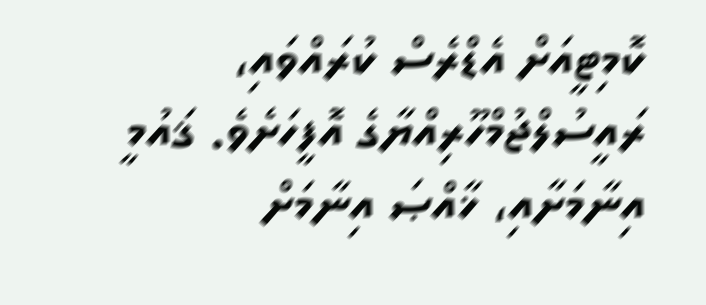ކޮމިޓީއަށް އެޑްރެސް ކުރައްވައި، ރައީސުލްޖުމްހޫރިއްޔާގެ އޮފީހަށެވެ. ޤައުމީ އިނާމަށާއި، ޚާއްޞަ އިނާމަށް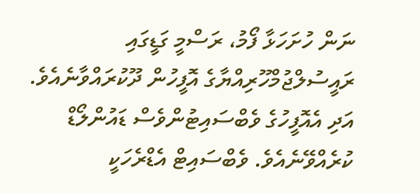ނަން ހުށަހަޅާ ފޯމު، ރަސްމީ ގަޑީގައި ރައީސުލްޖުމްހޫރިއްޔާގެ އޮފީހުން ދޫކުރައްވާނެއެވެ. އަދި އެއޮފީހުގެ ވެބްސައިޓުންވެސް ޑައުންލޯޑް ކުރެއްވޭނެއެވެ. ވެބްސައިޓް އެޑްރެހަކީ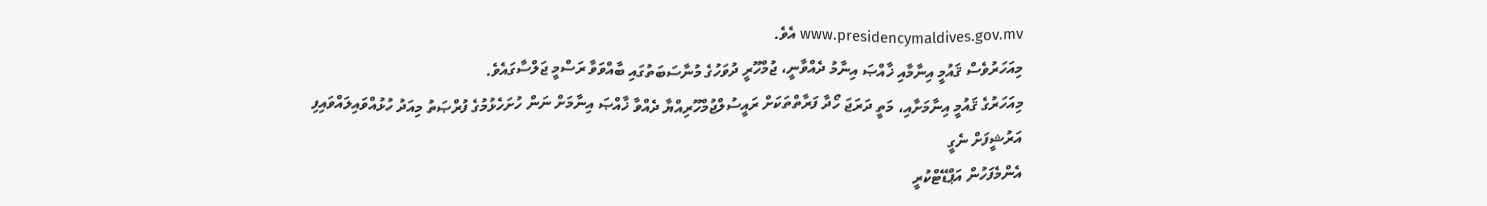www.presidencymaldives.gov.mv އެވެ.
މިއަހަރުވެސް ޤައުމީ އިނާމާއި ޚާއްޞަ އިނާމު ދެއްވާނީ، ޖުމްހޫރީ ދުވަހުގެ މުނާސަބަތުގައި ބާއްވަވާ ރަސްމީ ޖަލްސާގައެވެ.
މިއަހަރުގެ ޤައުމީ އިނާމަށާއި، މަތީ ދަރަޖަ ހޯދާ ފަރާތްތަކަށް ރައީސުލްޖުމްހޫރިއްޔާ ދެއްވާ ޚާއްޞަ އިނާމަށް ނަން ހުށަހެޅުމުގެ ފުރްޞަތު މިއަދު ހުޅުއްވައިލައްވައިފި
އަރުޝީފަށް ނެގީ
އެންމެފަހުން އަޕްޑޭޓްކުރީ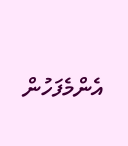އެންމެފަހުން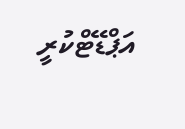އަޕްޑޭޓްކުރީ